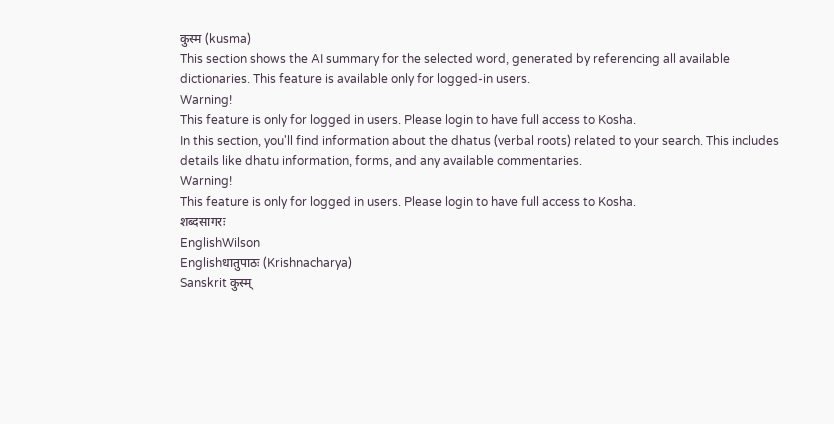कुस्म (kusma)
This section shows the AI summary for the selected word, generated by referencing all available dictionaries. This feature is available only for logged-in users.
Warning!
This feature is only for logged in users. Please login to have full access to Kosha.
In this section, you'll find information about the dhatus (verbal roots) related to your search. This includes details like dhatu information, forms, and any available commentaries.
Warning!
This feature is only for logged in users. Please login to have full access to Kosha.
शब्दसागरः
EnglishWilson
Englishधातुपाठः (Krishnacharya)
Sanskrit कुस्म्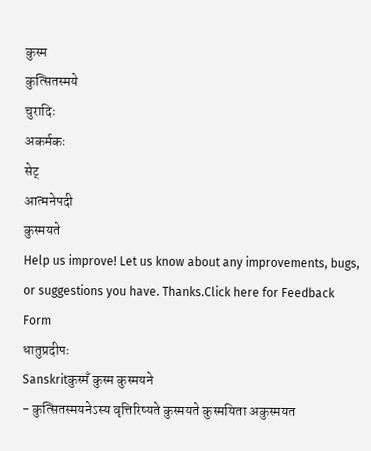कुस्म
कुत्सितस्मये
चुरादिः
अकर्मकः
सेट्
आत्मनेपदी
कुस्मयते
Help us improve! Let us know about any improvements, bugs, or suggestions you have. Thanks.Click here for Feedback Form
धातुप्रदीपः
Sanskritकुस्मँ कुस्म कुस्मयने
- कुत्सितस्मयनेऽस्य वृत्तिरिष्यते कुस्मयते कुस्मयिता अकुस्मयत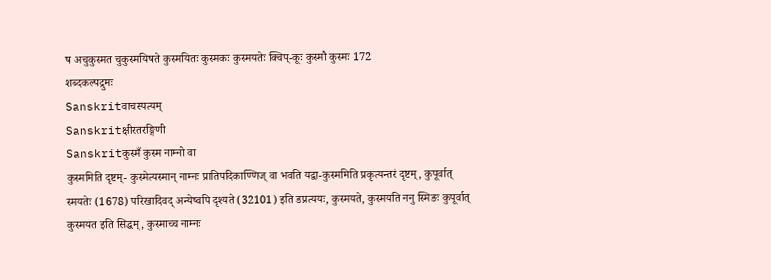ष अचुकुस्मत चुकुस्मयिषते कुस्मयितः कुस्मकः कुस्मयतेः क्विप्-कूः कुस्मौ कुस्मः 172
शब्दकल्पद्रुमः
Sanskritवाचस्पत्यम्
Sanskritक्षीरतरङ्गिणी
Sanskritकुस्मँ कुस्म नाम्नो वा
कुस्ममिति दृष्टम्- कुस्मेत्यस्मान् नाम्नः प्रातिपदिकाण्णिज् वा भवति यद्वा-कुस्ममिति प्रकृत्यन्तरं दृष्टम्, कुपूर्वात् स्मयतेः (1678) परिखादिवद् अन्येष्वपि दृश्यते (32101) इति डप्रत्ययः, कुस्मयते, कुस्मयति ननु स्मिङः कुपूर्वात् कुस्मयत इति सिद्धम्, कुस्माच्च नाम्नः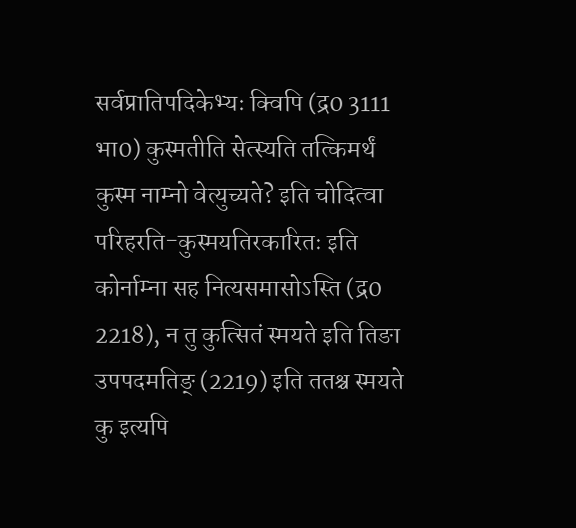सर्वप्रातिपदिकेभ्यः क्विपि (द्र0 3111 भा0) कुस्मतीति सेत्स्यति तत्किमर्थं कुस्म नाम्नो वेत्युच्यते? इति चोदित्वा परिहरति-कुस्मयतिरकारितः इति कोर्नाम्ना सह नित्यसमासोऽस्ति (द्र0 2218), न तु कुत्सितं स्मयते इति तिङा उपपदमतिङ् (2219) इति ततश्च स्मयते कु इत्यपि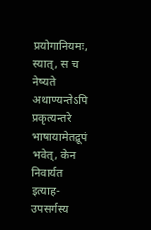प्रयोगानियमः, स्यात्, स च नेष्यते अथाण्यन्तेऽपि प्रकृत्यन्तरे भाषायामेतद्रूपं भवेत्, केन निवार्यत इत्याह-उपसर्गस्य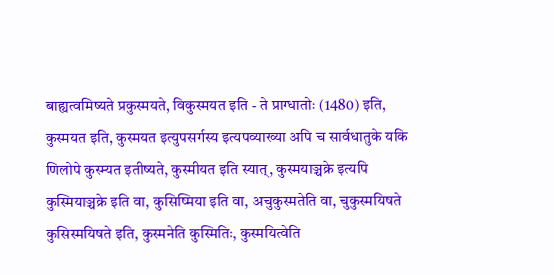बाह्यत्वमिष्यते प्रकुस्मयते, विकुस्मयत इति - ते प्राग्धातोः (1480) इति, कुस्मयत इति, कुस्मयत इत्युपसर्गस्य इत्यपव्याख्या अपि च सार्वधातुके यकि णिलोपे कुस्म्यत इतीष्यते, कुस्मीयत इति स्यात्, कुस्मयाञ्चक्रे इत्यपि कुस्मियाञ्चक्रे इति वा, कुसिष्मिया इति वा, अचुकुस्मतेति वा, चुकुस्मयिषते कुसिस्मयिषते इति, कुस्मनेति कुस्मितिः, कुस्मयित्वेति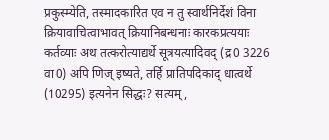प्रकुस्म्येति, तस्मादकारित एव न तु स्वार्थनिर्देशं विना क्रियावाचित्वाभावत् क्रियानिबन्धनाः कारकप्रत्ययाः कर्तव्याः अथ तत्करोत्याद्यर्थे सूत्रयत्यादिवद् (द्र0 3226 वा0) अपि णिज् इष्यते, तर्हि प्रातिपदिकाद् धात्वर्थे (10295) इत्यनेन सिद्धः? सत्यम्,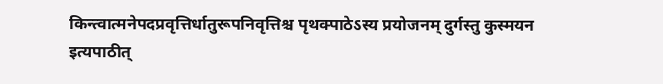किन्त्वात्मनेपदप्रवृत्तिर्धातुरूपनिवृत्तिश्च पृथक्पाठेऽस्य प्रयोजनम् दुर्गस्तु कुस्मयन इत्यपाठीत्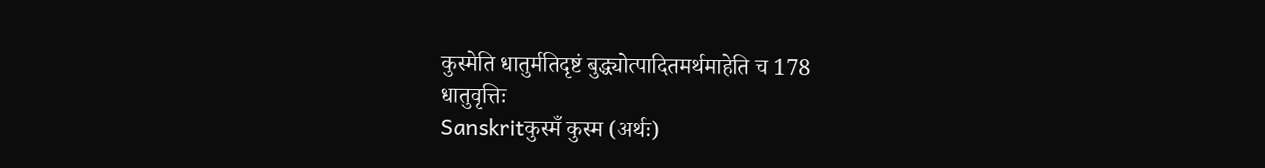कुस्मेति धातुर्मतिदृष्टं बुद्ध्योत्पादितमर्थमाहेति च 178
धातुवृत्तिः
Sanskritकुस्मँ कुस्म (अर्थः)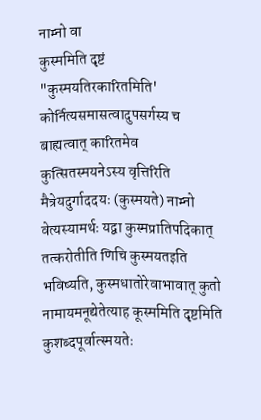नाम्नो वा
कुस्ममिति दृष्टं "कुस्मयतिरकारितमिति' कोर्नित्यसमासत्वादुपसर्गस्य च बाह्यत्वात् कारितमेव कुत्सितस्मयनेऽस्य वृत्तिरिति मैत्रेयदुर्गाददयः (कुस्मयते) नाम्नो वेत्यस्यामर्थः यद्वा कुस्मप्रातिपदिकात् तत्करोतीति णिचि कुस्मयतइति भविष्यति, कुस्मधातोरेवाभावात् कुतो नामायमनूद्येतेत्याह कूस्ममिति दृष्टमिति कुशब्दपूर्वात्स्मयतेः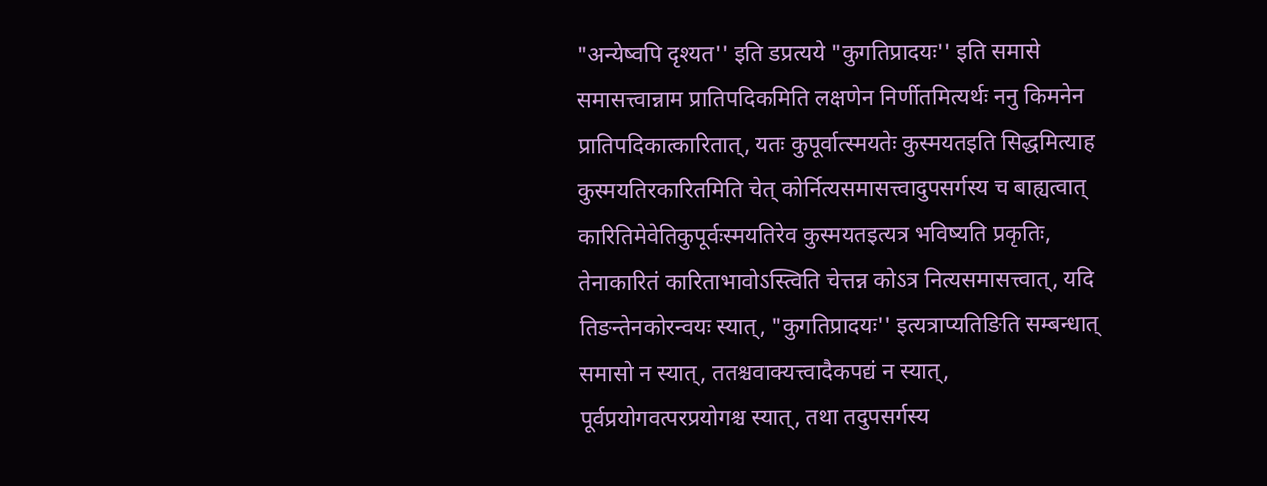"अन्येष्वपि दृश्यत'' इति डप्रत्यये "कुगतिप्रादयः'' इति समासे समासत्त्वान्नाम प्रातिपदिकमिति लक्षणेन निर्णीतमित्यर्थः ननु किमनेन प्रातिपदिकात्कारितात्, यतः कुपूर्वात्स्मयतेः कुस्मयतइति सिद्धमित्याह कुस्मयतिरकारितमिति चेत् कोर्नित्यसमासत्त्वादुपसर्गस्य च बाह्यत्वात् कारितिमेवेतिकुपूर्वःस्मयतिरेव कुस्मयतइत्यत्र भविष्यति प्रकृतिः, तेनाकारितं कारिताभावोऽस्त्विति चेत्तन्न कोऽत्र नित्यसमासत्त्वात्, यदि तिङन्तेनकोरन्वयः स्यात्, "कुगतिप्रादयः'' इत्यत्राप्यतिङिति सम्बन्धात् समासो न स्यात्, ततश्चवाक्यत्त्वादैकपद्यं न स्यात्, पूर्वप्रयोगवत्परप्रयोगश्च स्यात्, तथा तदुपसर्गस्य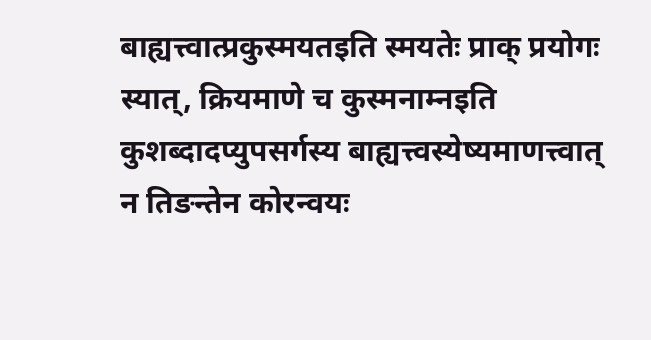बाह्यत्त्वात्प्रकुस्मयतइति स्मयतेः प्राक् प्रयोगः स्यात्, क्रियमाणे च कुस्मनाम्नइति कुशब्दादप्युपसर्गस्य बाह्यत्त्वस्येष्यमाणत्त्वात् न तिङन्तेन कोरन्वयः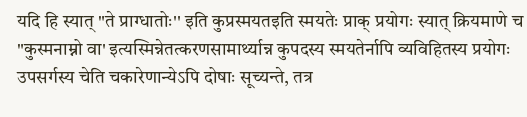यदि हि स्यात् "ते प्राग्धातोः'' इति कुप्रस्मयतइति स्मयतेः प्राक् प्रयोगः स्यात् क्रियमाणे च "कुस्मनाम्नो वा' इत्यस्मिन्नेतत्करणसामार्थ्यान्न कुपदस्य स्मयतेर्नापि व्यविहितस्य प्रयोगः उपसर्गस्य चेति चकारेणान्येऽपि दोषाः सूच्यन्ते, तत्र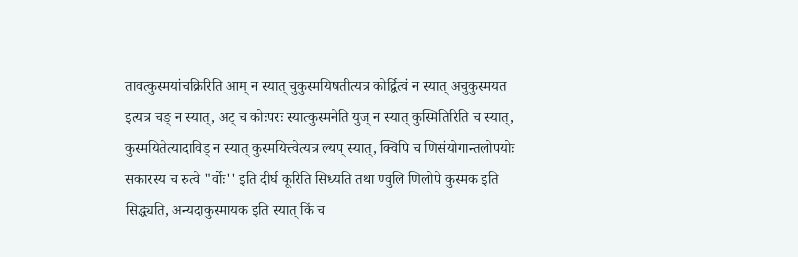तावत्कुस्मयांचक्रिरिति आम् न स्यात् चुकुस्मयिषतीत्यत्र कोर्द्वित्वं न स्यात् अचुकुस्मयत इत्यत्र चङ् न स्यात्, अट् च कोःपरः स्यात्कुस्मनेति युज् न स्यात् कुस्मितिरिति च स्यात्, कुस्मयितेत्यादाविड् न स्यात् कुस्मयित्त्वेत्यत्र ल्यप् स्यात्, क्विपि च णिसंयोगान्तलोपयोः सकारस्य च रुत्वे "र्वोः'' इति दीर्घ कूरिति सिध्यति तथा ण्वुलि णिलोपे कुस्मक इति सिद्ध्यति, अन्यदाकुस्मायक इति स्यात् किं च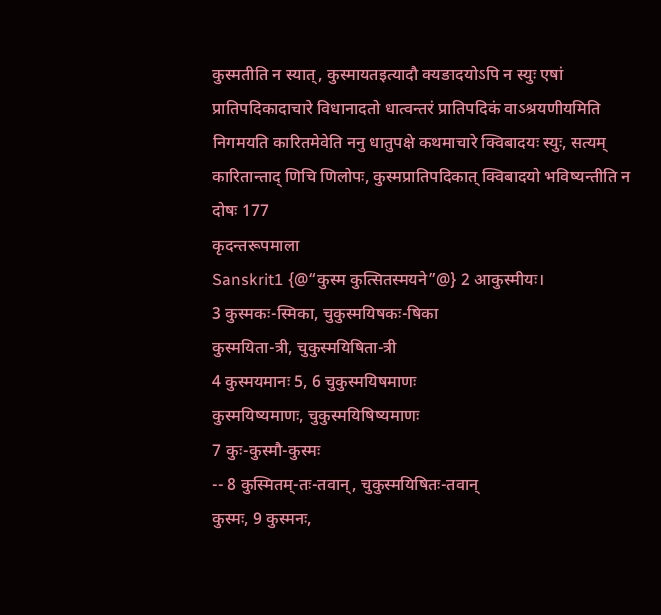कुस्मतीति न स्यात्, कुस्मायतइत्यादौ क्यङादयोऽपि न स्युः एषां प्रातिपदिकादाचारे विधानादतो धात्वन्तरं प्रातिपदिकं वाऽश्रयणीयमिति निगमयति कारितमेवेति ननु धातुपक्षे कथमाचारे क्विबादयः स्युः, सत्यम् कारितान्ताद् णिचि णिलोपः, कुस्मप्रातिपदिकात् क्विबादयो भविष्यन्तीति न दोषः 177
कृदन्तरूपमाला
Sanskrit1 {@“कुस्म कुत्सितस्मयने”@} 2 आकुस्मीयः।
3 कुस्मकः-स्मिका, चुकुस्मयिषकः-षिका
कुस्मयिता-त्री, चुकुस्मयिषिता-त्री
4 कुस्मयमानः 5, 6 चुकुस्मयिषमाणः
कुस्मयिष्यमाणः, चुकुस्मयिषिष्यमाणः
7 कुः-कुस्मौ-कुस्मः
-- 8 कुस्मितम्-तः-तवान्, चुकुस्मयिषितः-तवान्
कुस्मः, 9 कुस्मनः,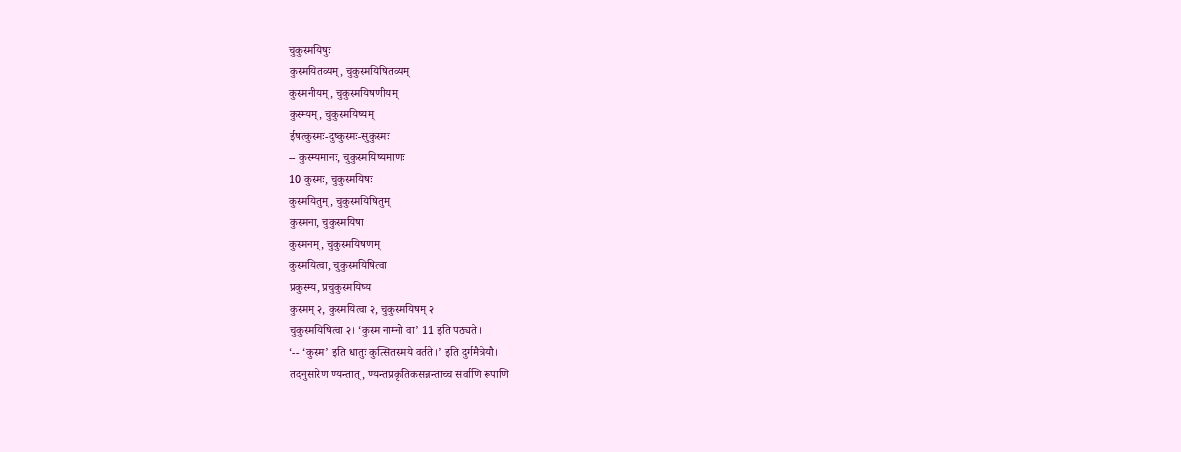चुकुस्मयिषुः
कुस्मयितव्यम्, चुकुस्मयिषितव्यम्
कुस्मनीयम्, चुकुस्मयिषणीयम्
कुस्म्यम्, चुकुस्मयिष्यम्
ईषत्कुस्मः-दुष्कुस्मः-सुकुस्मः
-- कुस्म्यमानः, चुकुस्मयिष्यमाणः
10 कुस्मः, चुकुस्मयिषः
कुस्मयितुम्, चुकुस्मयिषितुम्
कुस्मना, चुकुस्मयिषा
कुस्मनम्, चुकुस्मयिषणम्
कुस्मयित्वा, चुकुस्मयिषित्वा
प्रकुस्म्य, प्रचुकुस्मयिष्य
कुस्मम् २, कुस्मयित्वा २, चुकुस्मयिषम् २
चुकुस्मयिषित्वा २। ‘कुस्म नाम्नो वा’ 11 इति पठ्यते।
‘-- ‘कुस्म’ इति धातुः कुत्सितस्मये वर्तते।’ इति दुर्गमैत्रेयौ।
तदनुसारेण ण्यन्तात्, ण्यन्तप्रकृतिकसन्नन्ताच्च सर्वाणि रूपाणि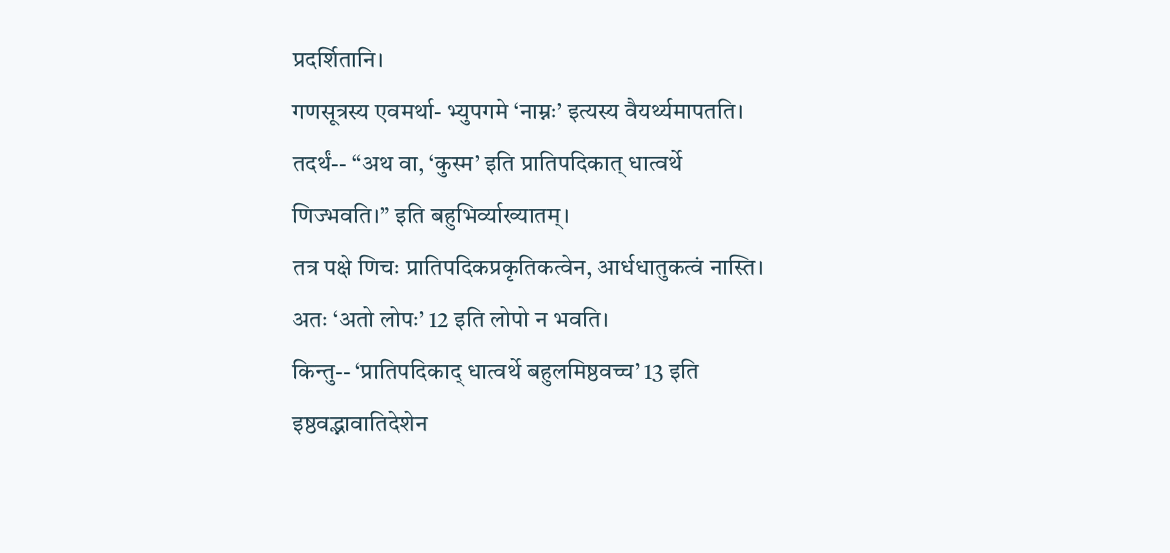प्रदर्शितानि।
गणसूत्रस्य एवमर्था- भ्युपगमे ‘नाम्नः’ इत्यस्य वैयर्थ्यमापतति।
तदर्थं-- “अथ वा, ‘कुस्म’ इति प्रातिपदिकात् धात्वर्थे णिज्भवति।” इति बहुभिर्व्याख्यातम्।
तत्र पक्षे णिचः प्रातिपदिकप्रकृतिकत्वेन, आर्धधातुकत्वं नास्ति।
अतः ‘अतो लोपः’ 12 इति लोपो न भवति।
किन्तु-- ‘प्रातिपदिकाद् धात्वर्थे बहुलमिष्ठवच्च’ 13 इति इष्ठवद्भावातिदेशेन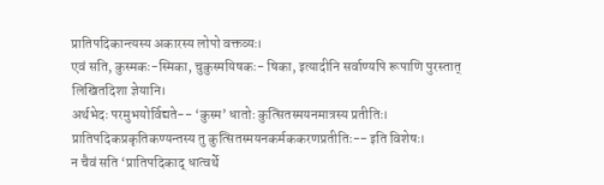प्रातिपदिकान्त्यस्य अकारस्य लोपो वक्तव्यः।
एवं सति, कुस्मकः-स्मिका, चुकुस्मयिषकः- षिका, इत्यादीनि सर्वाण्यपि रूपाणि पुरस्तात् लिखितदिशा ज्ञेयानि।
अर्थभेदः परमुभयोर्विद्यते-- ‘कुस्म’ धातोः कुत्सितस्मयनमात्रस्य प्रतीतिः।
प्रातिपदिकप्रकृतिकण्यन्तस्य तु कुत्सितस्मयनकर्मककरणप्रतीतिः-- इति विशेषः।
न चैवं सति ‘प्रातिपदिकाद् धात्वर्थे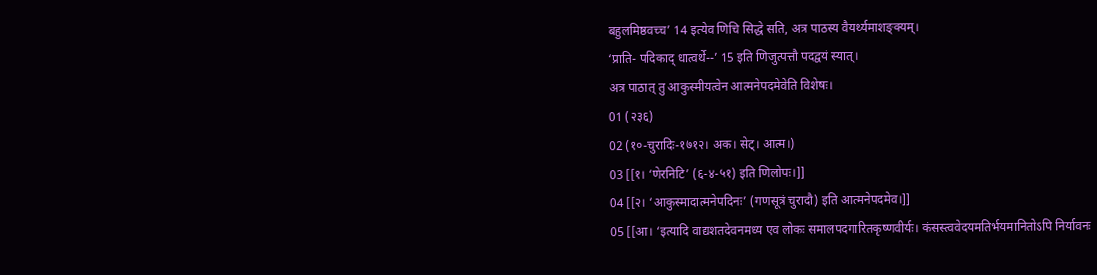बहुलमिष्ठवच्च’ 14 इत्येव णिचि सिद्धे सति, अत्र पाठस्य वैयर्थ्यमाशङ्क्यम्।
‘प्राति- पदिकाद् धात्वर्थे--’ 15 इति णिजुत्पत्तौ पदद्वयं स्यात्।
अत्र पाठात् तु आकुस्मीयत्वेन आत्मनेपदमेवेति विशेषः।
01 (२३६)
02 (१०-चुरादिः-१७१२। अक। सेट्। आत्म।)
03 [[१। ‘णेरनिटि’ (६-४-५१) इति णिलोपः।]]
04 [[२। ‘आकुस्मादात्मनेपदिनः’ (गणसूत्रं चुरादौ) इति आत्मनेपदमेव।]]
05 [[आ। ‘इत्यादि वाद्यशतदेवनमध्य एव लोकः समालपदगारितकृष्णवीर्यः। कंसस्त्ववेदयमतिर्भयमानितोऽपि निर्यावनः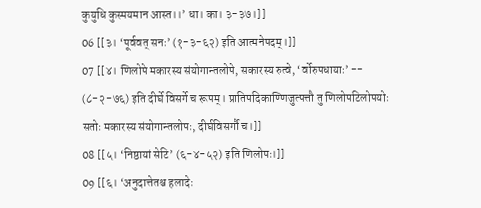कुयुधि कुस्मयमान आस्त।।’ धा। का। ३-३७।]]
06 [[३। ‘पूर्ववत् सनः’ (१-३-६२) इति आत्मनेपदम्।]]
07 [[४। णिलोपे मकारस्य संयोगान्तलोपे, सकारस्य रुत्वे, ‘र्वोरुपधायाः’ -- (८-२-७६) इति दीर्घे विसर्गे च रूपम्। प्रातिपदिकाण्णिजुत्पत्तौ तु णिलोपटिलोपयोः सतोः मकारस्य संयोगान्तलोपः, दीर्घविसर्गौ च।]]
08 [[५। ‘निष्ठायां सेटि’ (६-४-५२) इति णिलोपः।]]
09 [[६। ‘अनुदात्तेतश्च हलादेः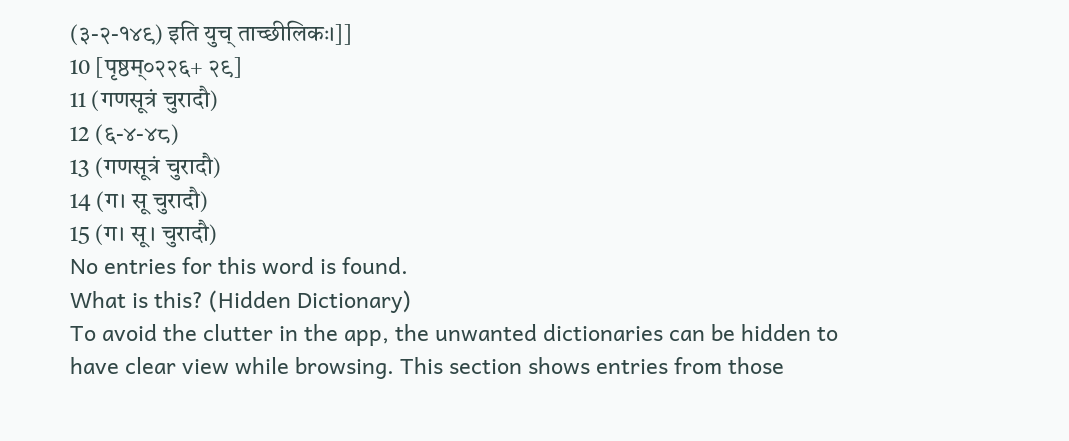(३-२-१४९) इति युच् ताच्छीलिकः।]]
10 [पृष्ठम्०२२६+ २९]
11 (गणसूत्रं चुरादौ)
12 (६-४-४८)
13 (गणसूत्रं चुरादौ)
14 (ग। सू चुरादौ)
15 (ग। सू। चुरादौ)
No entries for this word is found.
What is this? (Hidden Dictionary)
To avoid the clutter in the app, the unwanted dictionaries can be hidden to have clear view while browsing. This section shows entries from those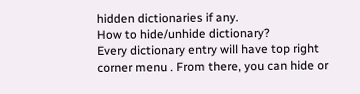hidden dictionaries if any.
How to hide/unhide dictionary?
Every dictionary entry will have top right corner menu . From there, you can hide or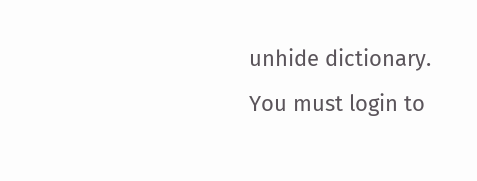unhide dictionary. You must login to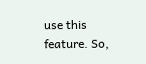use this feature. So,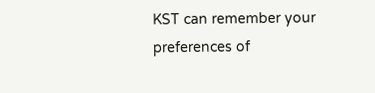KST can remember your preferences of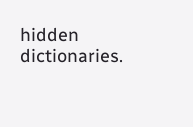hidden dictionaries.